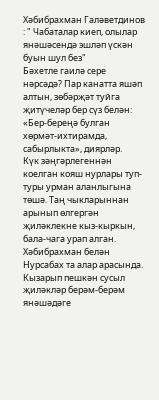Хәбибрахман Галәветдинов : " Чабаталар киеп, олылар янәшәсендә эшләп үскән буын шул без"
Бәхетле гаилә сере нәрсәдә? Пар канатта яшәп алтын, зөбәрҗәт туйга җитүчеләр бер сүз белән: «Бер-береңә булган хөрмәт-ихтирамда, сабырлыкта», диярләр.
Күк зәңгәрлегеннән коелган кояш нурлары туп-туры урман аланлыгына төшә. Таң чыкларыннан арынып өлгергән җиләклекне кыз-кыркын, бала-чага урап алган. Хәбибрахман белән Нурсабах та алар арасында. Кызарып пешкән сусыл җиләкләр берәм-берәм янәшәдәге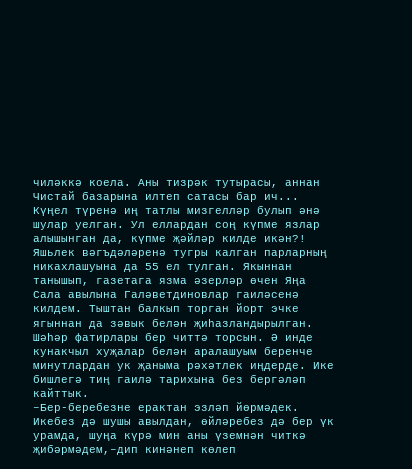чиләккә коела. Аны тизрәк тутырасы, аннан Чистай базарына илтеп сатасы бар ич...
Күңел түренә иң татлы мизгелләр булып әнә шулар уелган. Ул еллардан соң күпме язлар алышынган да, күпме җәйләр килде икән?! Яшьлек вәгъдәләренә тугры калган парларның никахлашуына да 55 ел тулган. Якыннан танышып, газетага язма әзерләр өчен Яңа Сала авылына Галәветдиновлар гаиләсенә килдем. Тыштан балкып торган йорт эчке ягыннан да зәвык белән җиһазландырылган. Шәһәр фатирлары бер читтә торсын. Ә инде кунакчыл хуҗалар белән аралашуым беренче минутлардан ук җаныма рәхәтлек иңдерде. Ике бишлегә тиң гаилә тарихына без бергәләп кайттык.
–Бер-беребезне ерактан эзләп йөрмәдек. Икебез дә шушы авылдан, өйләребез дә бер үк урамда, шуңа күрә мин аны үземнән читкә җибәрмәдем,–дип кинәнеп көлеп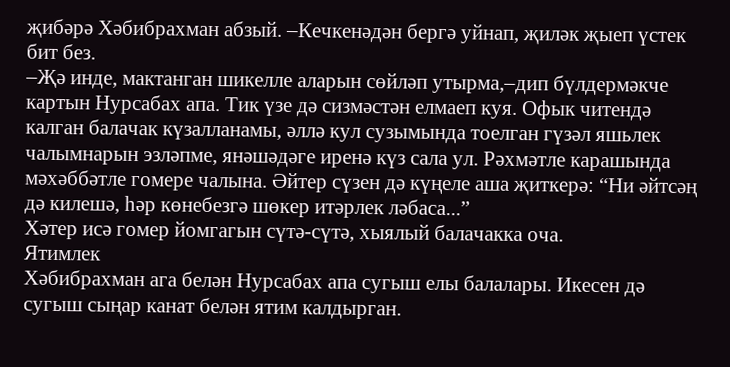җибәрә Хәбибрахман абзый. –Кечкенәдән бергә уйнап, җиләк җыеп үстек бит без.
–Җә инде, мактанган шикелле аларын сөйләп утырма,–дип бүлдермәкче картын Нурсабах апа. Тик үзе дә сизмәстән елмаеп куя. Офык читендә калган балачак күзалланамы, әллә кул сузымында тоелган гүзәл яшьлек чалымнарын эзләпме, янәшәдәге иренә күз сала ул. Рәхмәтле карашында мәхәббәтле гомере чалына. Әйтер сүзен дә күңеле аша җиткерә: “Ни әйтсәң дә килешә, һәр көнебезгә шөкер итәрлек ләбаса...”
Хәтер исә гомер йомгагын сүтә-сүтә, хыялый балачакка оча.
Ятимлек
Хәбибрахман ага белән Нурсабах апа сугыш елы балалары. Икесен дә сугыш сыңар канат белән ятим калдырган.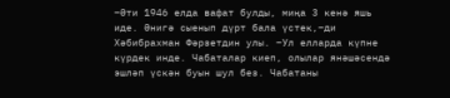–Әти 1946 елда вафат булды, миңа 3 кенә яшь иде. Әнигә сыенып дүрт бала үстек,–ди Хәбибрахман Фәрзетдин улы. –Ул елларда күпне күрдек инде. Чабаталар киеп, олылар янәшәсендә эшләп үскән буын шул без. Чабатаны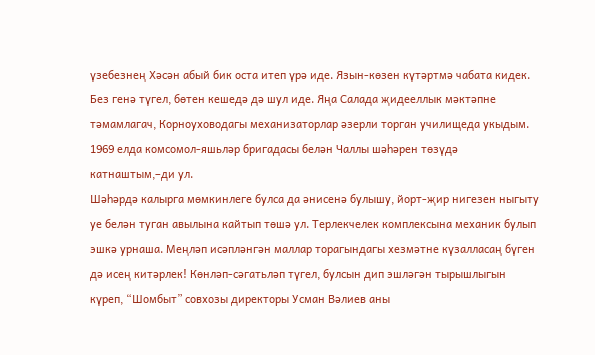үзебезнең Хәсән абый бик оста итеп үрә иде. Язын-көзен күтәртмә чабата кидек. Без генә түгел, бөтен кешедә дә шул иде. Яңа Салада җидееллык мәктәпне тәмамлагач, Корноуховодагы механизаторлар әзерли торган училищеда укыдым. 1969 елда комсомол-яшьләр бригадасы белән Чаллы шәһәрен төзүдә катнаштым,–ди ул.
Шәһәрдә калырга мөмкинлеге булса да әнисенә булышу, йорт-җир нигезен ныгыту уе белән туган авылына кайтып төшә ул. Терлекчелек комплексына механик булып эшкә урнаша. Меңләп исәпләнгән маллар торагындагы хезмәтне күзалласаң бүген дә исең китәрлек! Көнләп-сәгатьләп түгел, булсын дип эшләгән тырышлыгын күреп, “Шомбыт” совхозы директоры Усман Вәлиев аны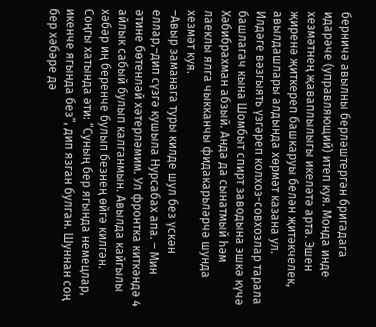берничә авылны берләштергән бригадага идарәче (управляющий) итеп куя. Монда инде хезмәтнең җаваплылыгы икеләтә арта. Эшен җиренә җиткереп башкаруы белән җитәкчелек, авылдашлары алдында хөрмәт казана ул.
Илдәге вәзгыять үзгәреп колхоз-совхозлар тарала башлагач кына Шомбыт спирт заводына эшкә күчә Хәбибрахман абзый. Анда да сынатмый һәм лаеклы ялга чыкканчы фидакарьләрчә шунда хезмәт куя.
–Авыр заманага туры килде шул без үскән еллар,–дип сүзгә кушыла Нурсабах апа. – Мин әтине бөтенләй хәтерләмим. Ул фронтка киткәндә 4 айлык сабый булып калганмын. Авылда кайгылы хәбәр иң беренче булып безнең өйгә килгән. Соңгы хатында әти: “Суның бер ягында немецлар, икенче ягында без”, дип язган булган. Шуннан соң бер хәбәре дә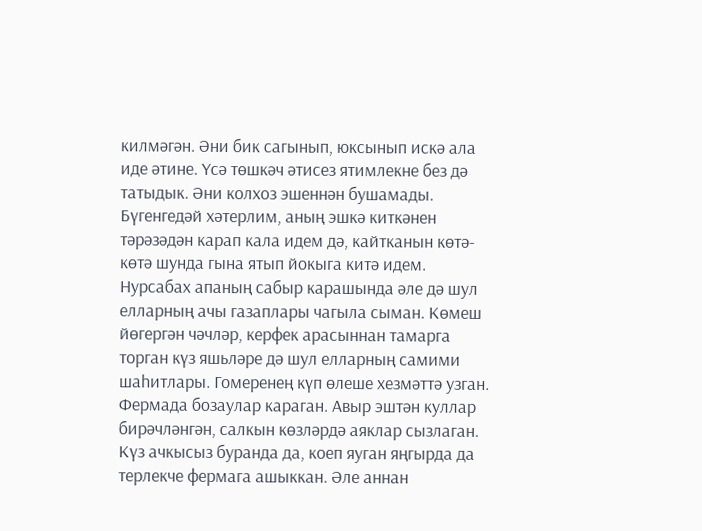килмәгән. Әни бик сагынып, юксынып искә ала иде әтине. Үсә төшкәч әтисез ятимлекне без дә татыдык. Әни колхоз эшеннән бушамады. Бүгенгедәй хәтерлим, аның эшкә киткәнен тәрәзәдән карап кала идем дә, кайтканын көтә-көтә шунда гына ятып йокыга китә идем.
Нурсабах апаның сабыр карашында әле дә шул елларның ачы газаплары чагыла сыман. Көмеш йөгергән чәчләр, керфек арасыннан тамарга торган күз яшьләре дә шул елларның самими шаһитлары. Гомеренең күп өлеше хезмәттә узган. Фермада бозаулар караган. Авыр эштән куллар бирәчләнгән, салкын көзләрдә аяклар сызлаган. Күз ачкысыз буранда да, коеп яуган яңгырда да терлекче фермага ашыккан. Әле аннан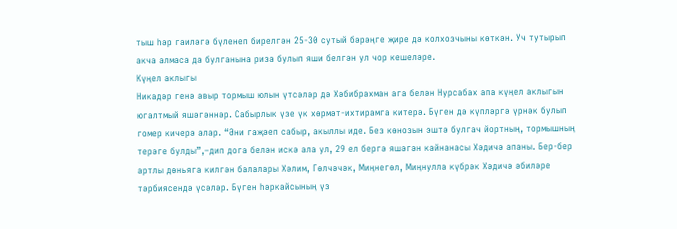тыш һәр гаиләгә бүленеп бирелгән 25-30 сутый бәрәңге җире дә колхозчыны көткән. Уч тутырып акча алмаса да булганына риза булып яши белгән ул чор кешеләре.
Күңел аклыгы
Никадәр генә авыр тормыш юлын үтсәләр дә Хәбибрахман ага белән Нурсабах апа күңел аклыгын югалтмый яшәгәннәр. Сабырлык үзе үк хөрмәт-ихтирамга китерә. Бүген дә күпләргә үрнәк булып гомер кичерә алар. “Әни гаҗәеп сабыр, акыллы иде. Без көнозын эштә булгач йортның, тормышның терәге булды”,–дип дога белән искә ала ул, 29 ел бергә яшәгән кайнанасы Хәдичә апаны. Бер-бер артлы дөньяга килгән балалары Хәлим, Гөлчәчәк, Миңнегөл, Миңнулла күбрәк Хәдичә әбиләре тәрбиясендә үсәләр. Бүген һәркайсының үз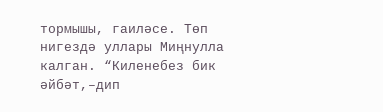тормышы, гаиләсе. Төп нигездә уллары Миңнулла калган. “Киленебез бик әйбәт,–дип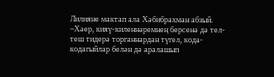Лилияне мактап ала Хәбибрахман абзый. –Хәер, кияү-киленнәремнең берсенә дә тел-теш тидерә торганнардан түгел, кода-кодагыйлар белән дә аралашып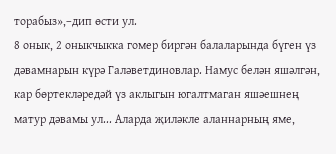торабыз»,–дип өсти ул.
8 онык, 2 оныкчыкка гомер биргән балаларында бүген үз дәвамнарын күрә Галәветдиновлар. Намус белән яшәлгән, кар бөртекләредәй үз аклыгын югалтмаган яшәешнең матур дәвамы ул... Аларда җиләкле аланнарның яме,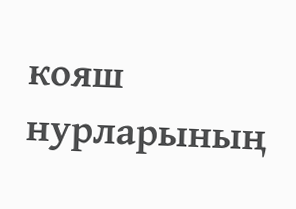кояш нурларының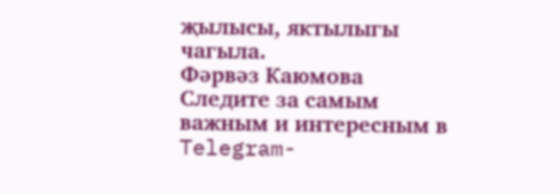җылысы, яктылыгы чагыла.
Фәрвәз Каюмова
Следите за самым важным и интересным в Telegram-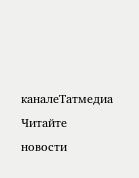каналеТатмедиа
Читайте новости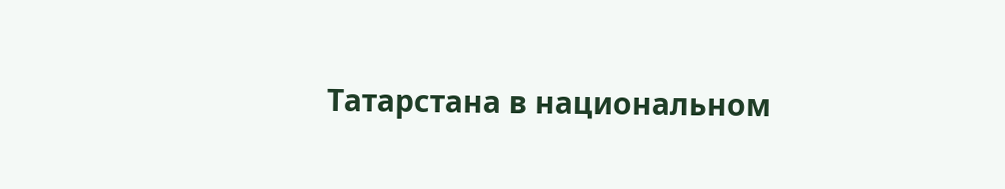Татарстана в национальном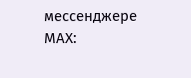мессенджере MАХ: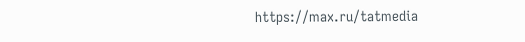https://max.ru/tatmedia